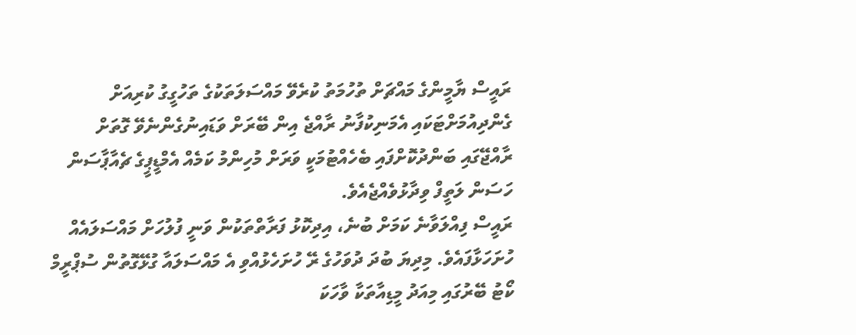ރައީސް ޔާމީންގެ މައްޗަށް ތުހުމަތު ކުރެވޭ މައްސަލަތަކުގެ ތަހުގީގު ކުރިއަށް ގެންދިއުމަށްޓަކައި އެމަނިކުފާނު ރާއްޖެ އިން ބޭރަށް ވަޑައިނުގެންނެވޭ ގޮތަށް ރާއްޖޭގައި ބަންދުކޮށްފައި ބެހެއްޓުމަކީ ވަރަށް މުހިންމު ކަމެއް އެމްޑީޕީގެ ޗެއާޕާސަން ހަސަން ލަތީފް ވިދާޅުވެއްޖެއެވެ.
ރައީސް ފިއްލަވާނެ ކަމަށް ބުނެ، އިދިކޮޅު ފަރާތްތަކުން ވަނީ ފުލުހަށް މައްސަލައެއް ހުށަހަޅާފައެވެ. މިދިޔަ ބުދަ ދުވަހުގެ ރޭ ހުށަހެޅުއްވި އެ މައްސަލައާ ގުޅޭގޮތުން ސުޕްރީމް ކޯޓު ބޭރުގައި މިއަދު މީޑިއާތަކާ ވާހަކަ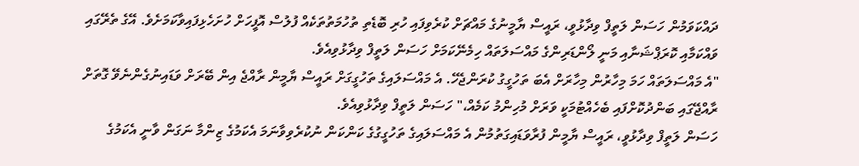ދައްކަވަމުން ހަސަން ލަތީފް ވިދާޅުވީ، ރައީސް ޔާމީނުގެ މައްޗަށް ކުރެވިފައި ހުރި ބޮޑެތި ތުހުމަތުތަކެއް ފުލުސް އޮފީހަށް ހުށަހެޅިފައިވާކަމަށެވެ. އޭގެ ތެރޭގައި ވައްކަމާއި ކޮރަޕްޝަނާއި މަނީ ލޯންޑަރިންގެ މައްސަލަތައް ހިމެނޭކަމަށް ހަސަން ލަތީފް ވިދާޅުވިއެވެ.
"އެ މައްސަލަތައް ހަމަ މިހާރުން މިހާރަށް އެބަ ތަހުގީގު ކުރަންޖެހޭ. އެ މައްސަލައިގެ ތަހުގީގަށް ރައީސް ޔާމީން ރާއްޖެ އިން ބޭރަށް ވަޑައިނުގެންނެވޭ ގޮތަށް ރާއްޖޭގައި ބަންދުކޮށްފައި ބެހެއްޓުމަކީ ވަރަށް މުހިންމު ކަމެއް،" ހަސަން ލަތީފް ވިދާޅުވިއެވެ.
ހަސަން ލަތީފް ވިދާޅުވީ، ރައީސް ޔާމީން ފުރާވަޑައިގަތުމުން އެ މައްސަލައިގެ ތަހުގީގުގެ ކަންކަން ނުކުރެވިވާނަމަ އެކަމުގެ ޒިންމާ ނަގަން ވާނީ އެކަމުގެ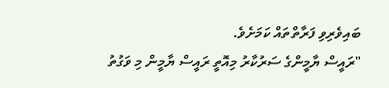ބައިވެރިވި ފަރާތްތައް ކަމަށެވެ.
"ރައީސް ޔާމީންގެ ސަރުކާރު މިއޮތީ ރައީސް ޔާމީން މި ވަގުތު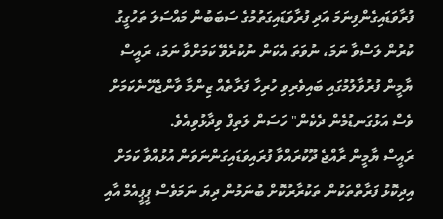ފުރާވަޑައިގެންފިނަމަ އަދި ފުރާވަޑައިގަތުމުގެ ސަބަބުން މައްސަލަ ތަހުގީގު ކުރުން ލަސްވާ ނަމަ، ނުވަތަ އެކަން ނުކުރެވޭ ކަމަށްވާ ނަމަ، ރައީސް ޔާމީން ފުރުވާލުމުގައި ބައިވެރިވި ހުރިހާ ފަރާތެއް ޒިންމާ ވާންޖެހޭނެކަމަށް ވެސް އަޅުގަނޑުމެން ދެކެން" ހަސަން ލަތިފް ވިދާޅުވިއެވެ.
ރައީސް ޔާމީން ރާއްޖެ ދޫކުރައްވާ ފުރައިވަޑައިގަންނަވަން އުޅުއްވާ ކަމަށް އިދިކޮޅު ފަރާތްތަކުން ތަކުރާރުކޮށް ބުނަމުން ދިޔަ ނަމަވެސް ޕީޕީއެމް އާއި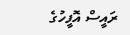ރައީސް އޮފީހުގެ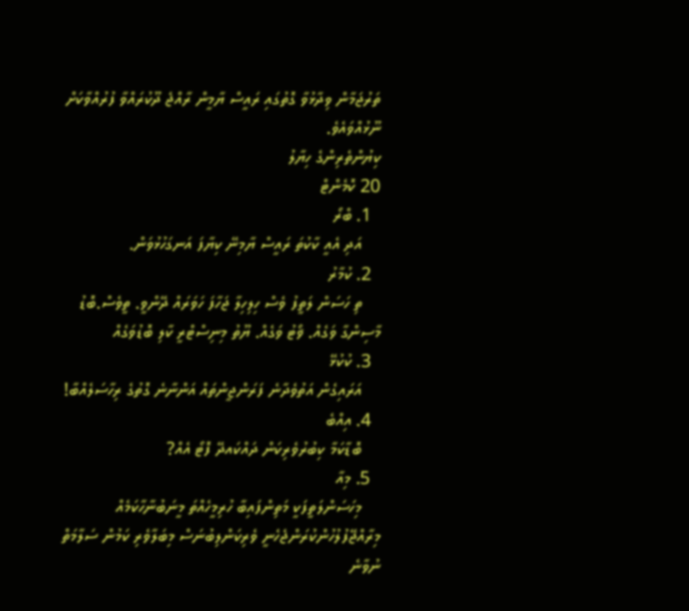ތަރުޖަމާން ވިދާޅުވާ ގޮތުގައި ރައީސް ޔާމީން ރާއްޖެ ދޫކުރައްވާ ފުރުއްވާކަށް ނޫޅުއްވައެވެ.
ކިޔުންތެރިންގެ ހިޔާލު
20 ކޮމެންޓް
  1. ބްރޯ
    އަދި އެއީ ކާކުތަ ރައީސް ޔާމިނޭ ކިޔާފަ އަނގަހުޅުވަން.
  2. ކުމާރު
    ތި ހަސަން ލަތީފު ވެސް ހިލިހިލާ ޖަހާފަ ހަވަރައް ދޭންވީ. ތީވެސް.ބޮޑު މާސިންގާ ވަގެއް. ޥޯޓު ވަގެއް. ޔޫތު މިނިސްޓްރީ ކާލި ބޮޑުވަގެއް
  3. ކުކުޅޭ
    އަރައިގެން އަތުވެދާނެ ފަރަންޖީންތައް އަންނާނެ ގޮތުގެ ރިހާސަލެއްބާ!
  4. އިއްބެ
    ބޮޑާކަމާ ކިބުރުވެރިކަން ދައްކައދޭ ފޮޓޯ އެއް?
  5. މިއާ
    މިހަސަންލަތީފަކީ މަތިންފައިބާ ހުރިމީހެއްތަ މީނަބުނާހާކަމެއް މިރާއްޖޭފުލުހުންކުރަންޖެހެނީ ވެރިކަންލިބުނަސް މިބަލާވެރި ކަމުން ސަލާމަތް ނުވާނެ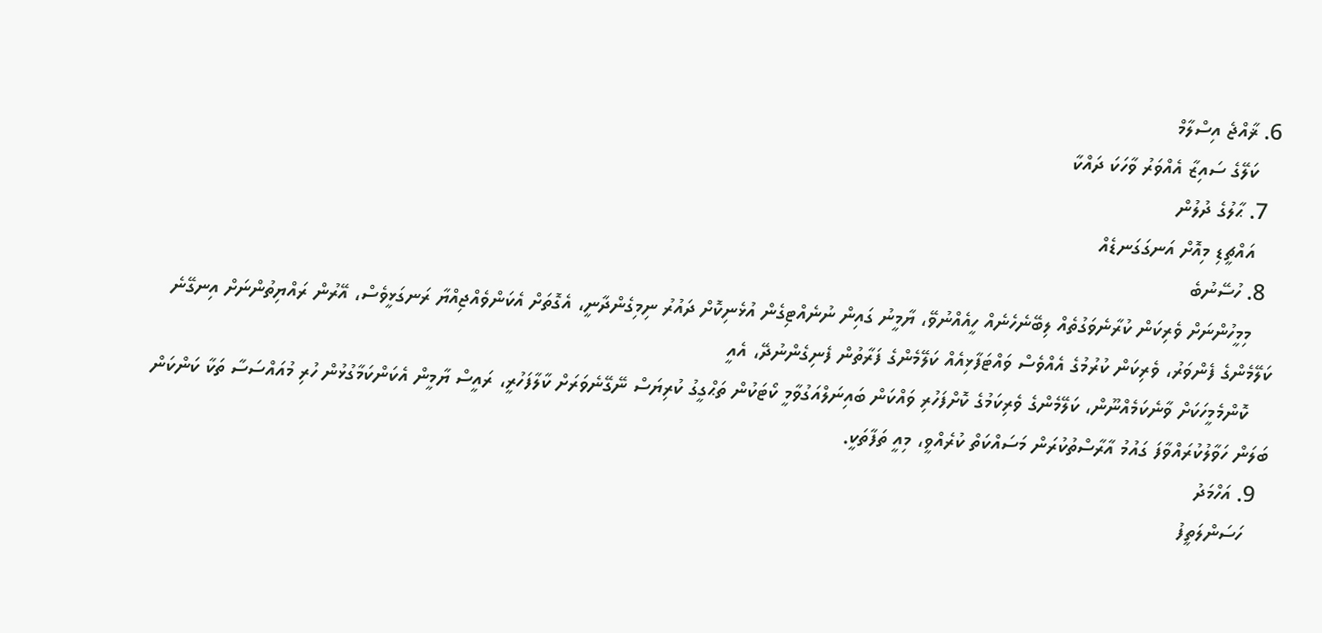6. ޜާއްޖެ އިސްލާމް
    ކަލޭގެ ސައިޒާ އެއްވަރު ވާހަކަ ދައްކާ
  7. ޙާލުގެ ދުލުން
    އައްޗީޑި މިއޮށް އަނގަގަނޑެއް
  8. ހުސޭނުބެ
    މިމީހުންނަށް ވެރިކަން ކުރާނެވަގުތެއް ލިބޭނެހެނެއް ހީއެއްނުވޭ، ޔާމީނު ގައިން ނުނެއްޓިގެން އުޅެނިކޮށް ދައުރު ނިމިގެންދާނީ، އެގޮތަށް އެކަންވެއްޖިއްޔާ ރަނގަޅީވެސް، އޭރުން ރައްޔިތުންނަށް އިނގޭނެ ކަލޭމެންގެ ފެންވަރު، ވެރިކަން ކުރުމުގެ އެއްވެސް ވައްޓަފާޅިއެއް ކަލޭމެންގެ ފަރާތުން ފެނިގެންނުދޭ، އެއީ
    ކޮންމެމީހަކަށް ވާނެކަމެއްނޫން، ކަލޭމެންގެ ވެރިކަމުގެ ކޮށްފަހުރި ވައްކަން ބައިނަލްއަގުވާމީ ކޯޓަކުން ތަޙްގީގު ކުރިޔަސް ނޭގޭނެވަރަށް ކާލާފަހުރީ، ރައީސް ޔާމީން އެކަންކަމާގުޅުން ހުރި މުއައްސަސާ ތަކާ ކަންކަން ބަލަން ހަވާލުކުރައްވާފަ ގައުމު އާރާސްތުކުރަން މަސައްކަތް ކުރެއްވީ، މިއީ ތަފާތަކީ.
  9. އަހްމަދު
    ހަސަންލަތީފު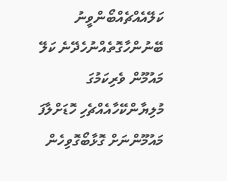ކަލޭއެއްޗެއްބޯންވީނު ބޭނުންހާގޮތެއްނުހެދޭނެ ކަލޭ މައުމޫން ވެރިކަމުގަ މުލިޔާންކޭހާއެއްޗެހި ހޮޑަށްލާފަ މައުމޫންނަށް ގޮޅާބޯގޮވިހެން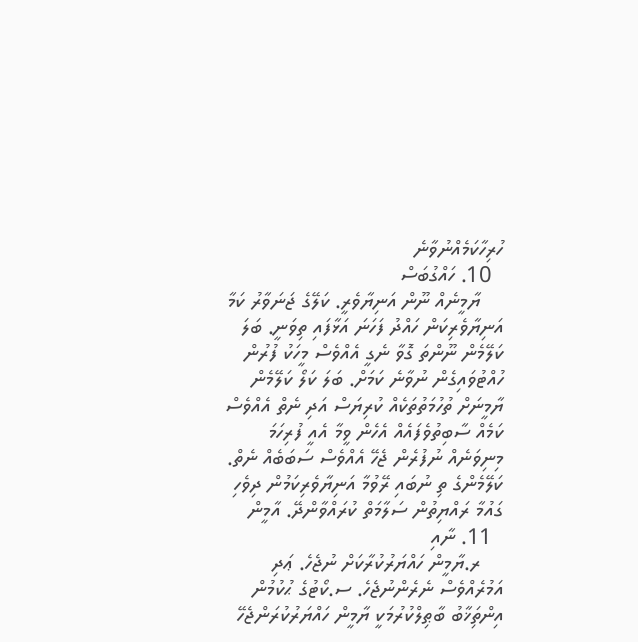ހުރިހާކަމެއްނުވާނެ
  10. ހައްގުބަސް
    ޔާމީނެއް ނޫން އަނިޔާވެރީ. ކަލޭގެ ޖަނަވާރު ކަމާ އަނިޔާވެރިކަން ހައްދު ފަހަނަ އަޅާފައި ތިވަނީ. ބަލަ ކަލޭމެން ނޫންތަ ގޮވާ ނެގީ އެއްވެސް މީހަކު ފުރުން ހުއްޓުވައިގެން ނުވާނެ ކަމަށް. ބަލަ ކަލޯ ކަލޭމެން ޔާމީނަށް ތުހުމަތުތަކެއް ކުރިޔަސް އަދި ނެތް އެއްވެސް ކަމެއް ސާބިތުވެފައެއް އެހެން ވީމާ އެއީ ފުރިހަމަ މިނިވަނެއް ނުފުރެން ޖެހޭ އެއްވެސް ސަބަބެއް ނެތް. ކަލޭމެންގެ ތި ނުބައި ރޭވުމާ އަނިޔާވެރިކަމުން ދިވެހި ގައުމާ ރައްޔިތުން ސަލާމަތް ކުރައްވާންދޭ. އާމީން
  11. ނާއި
    ރ.ޔާމީން ހައްޔަރުކުރާކަށް ނުޖެހެ. ޢަދި އަމުރެއްވެސް ނެރެންނުޖެހެ. ސ.ކޯޓުގެ ޙުކުމުން އިންތިަޚާބު ބާޠިލްކުރުމަކީ ޔާމީން ހައްޔަރުކުރަންޖެހޭ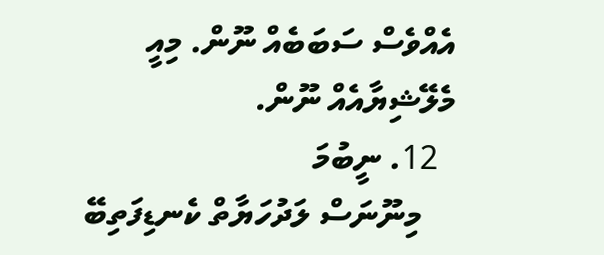އެއްވެސް ސަބަބެއް ނޫން. މިއީ މެލޭޝިޔާއެއް ނޫން.
  12. ނީބުމަ
    މިނޫނަސް ލަދުހަޔާތް ކެނޑިފަތިބޭ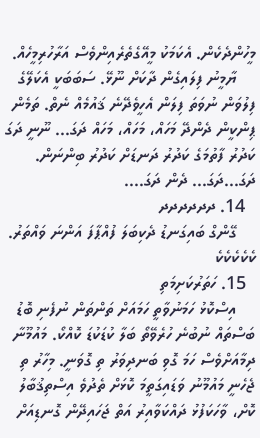މީހުންދެކެން. އެކަމަކު މީއޭގެތެރެއިންވެސް އަރާހުރިމީހެއް.
    ޔާމީނު ފިލައިގެން ދާކަށް ނޫޅޭ. ސަބަބަކީ އެކަލޭގެ ފިލުވަން ނުވަތަ ފިލަން އެހީވެދޭނެ ޤައުމެއް ނެތް. ތަމެން ޕިންކީން ދެންދޭ މަހައް، މަހައް، މަހައް ދަގަ... ނޫނީ ދަގަ ކަދުރު ފާތުމަގެ ކަދުރު ދަނޑަށް ކަދުރު ބިންނަން. ދަގަ...ދަގަ... ދެން ދަގަ....
  14. ދދދދދދ
    ގޭންގް ބައިގަނޑު ދެކިބަލަ ފުއްޕާފަ އަންނަ ވައްތަރު. ކެކެކެކެކެ
  15. ހަތަރުކަށިމަތި
    އިސްކޮޅު ހަމަނުވާތީ ހަމައަށް ތަންތަން ނުފެނި ބޮޑު ބަސްތައް ނުބުނެ ހުރެވޭތޯ ބަލާ ކުޑަކުޑަ ކޮއްކޯ. މައުމޫނާ ދިމާއަށްވެސް ހަމަ ގޮވި ބަނދިވަރު ތި ގޮވަނީ. މިހާރު ތި ޖެހެނީ މައުމޫނު ވަޑައިގަތީމަ ކޮޅަށް ތެދުވެ އިސްތިޤުބާލު ކޮށް، ވާހަކަފުޅު ދައްކަވާއިރު އަތް ޖަހައިދޭން ގޮނޑިއަށް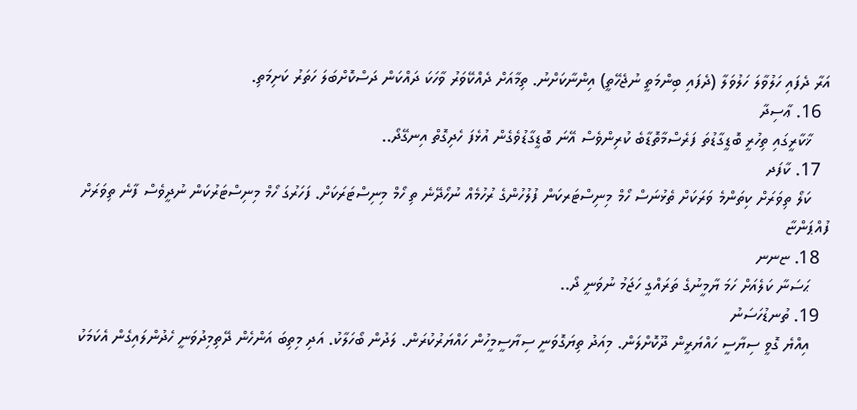އަރާ ދެފައި ހަލުވާލަ ހަލުވަލާ (ދެފައި ބިންމަތީ ނުޖެހޭތީ) އިންނާކަށްނު. ތިމާއަށް ދެއްކޭވަރު ވާހަކަ ދައްކަން ދަސްކޮށްބަލަ ހަތަރު ކަށިމަތި.
  16. ޢާސިދާ
    ޚާކާރީގައި ތިހުރީ ބޮޑީގާޑުތަ ފަރެސްމާތޮޑާބެ ކުރިންވެސް އޭނަ ބޮޑީގާޑުވެގެން އުޅެފަ ހެދިގޮތް އިނގޭދޯ..
  17. ކާފަދ
    ކަލޯ ތިވަރަށް ކިތަންމެ ވަރަކަށް ތެޅުނަސް ހޯމް މިނިސްޓަރކަން ފުލުހުންގެ ރުހުމެއް ނުހޯދޭނެ ތި ހޯމް މިނިސްޓަރަކަށް. ފަހަރުގަ ހޯމް މިނިސްޓަރުކަން ނުދީވެސް ފާނެ ތިވަރަށް ފުއްޕަންޏާ
  18. ޏނނ
    ޙަސަނާ ކަލެއަށް ހަމަ ޔާމީނުގެ ތަރައްގީ ހަޖަމު ނުވަނީ ދޯ..
  19. ތުނޑުހަސަނު
    އިއްޔެ ގޮވީ ސިޔާސީ ހައްޔަރީން ދޫކޮށްލަން. މިއަދު ތިޔަގޮވަނީ ސިޔާސީމީހުން ހައްޔަރުކުރަން. ލަދުން ބޯހަލާކު. އަދި މިތިބަ އަންހެން ދޭތިމިދުވަނީ ހެދުންލައިގެން އެކަމަކު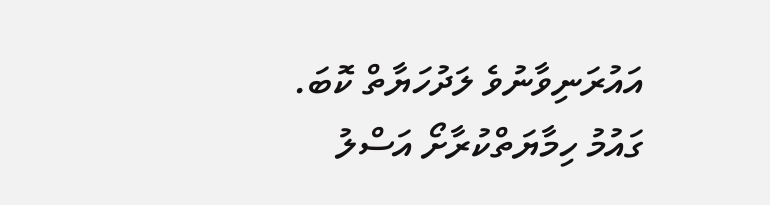އައުރަނިވާނުވެ ލަދުހަޔާތް ކޮބަ. ގައުމު ހިމާޔަތްކުރާށޯ އަސްލު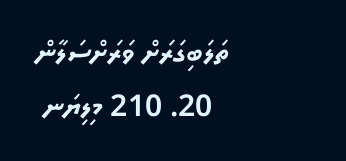ތަލަބިގަރަށް ވަރަށްސަލާން
  20. 210 މިލިޔަނ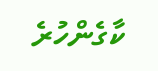ކާގެންހުރެ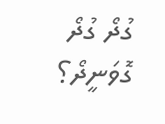ގުދޯ ގުދޯ ގޮވަނީދޯ؟